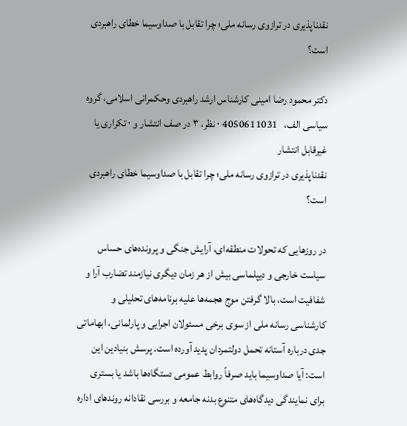نقدناپذیری در ترازوی رسانه ملی؛ چرا تقابل با صداوسیما خطای راهبردی است؟

دکتر محمود رضا امینی کارشناس ارشد راهبردی وحکمرانی اسلامی، گروه سیاسی الف،   4050611031 ۰ نظر، ۳ در صف انتشار و ۰ تکراری یا غیرقابل انتشار
نقدناپذیری در ترازوی رسانه ملی؛ چرا تقابل با صداوسیما خطای راهبردی است؟

در روزهایی که تحولات منطقه‌ای، آرایش جنگی و پرونده‌های حساس سیاست خارجی و دیپلماسی بیش از هر زمان دیگری نیازمند تضارب آرا و شفافیت است، بالا گرفتن موج هجمه‌ها علیه برنامه‌های تحلیلی و کارشناسی رسانه ملی از سوی برخی مسئولان اجرایی و پارلمانی، ابهاماتی جدی درباره آستانه تحمل دولتمردان پدید آورده است. پرسش بنیادین این است: آیا صداوسیما باید صرفاً روابط عمومی دستگاه‌ها باشد یا بستری برای نمایندگی دیدگاه‌های متنوع بدنه جامعه و بررسی نقادانه روندهای اداره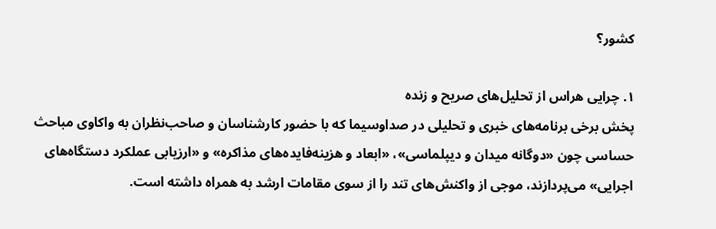کشور؟

۱. چرایی هراس از تحلیل‌های صریح و زنده
پخش برخی برنامه‌های خبری و تحلیلی در صداوسیما که با حضور کارشناسان و صاحب‌نظران به واکاوی مباحث حساسی چون «دوگانه میدان و دیپلماسی»، «ابعاد و هزینه‌فایده‌های مذاکره» و «ارزیابی عملکرد دستگاه‌های اجرایی» می‌پردازند، موجی از واکنش‌های تند را از سوی مقامات ارشد به همراه داشته است.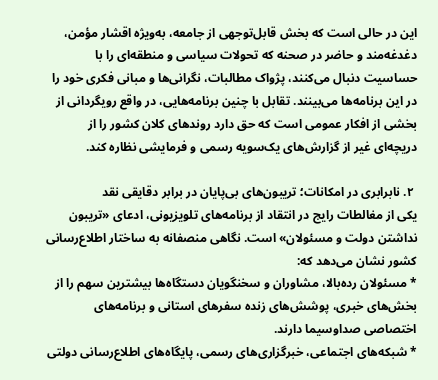این در حالی است که بخش قابل‌توجهی از جامعه، به‌ویژه اقشار مؤمن، دغدغه‌مند و حاضر در صحنه که تحولات سیاسی و منطقه‌ای را با حساسیت دنبال می‌کنند، پژواک مطالبات، نگرانی‌ها و مبانی فکری خود را در این برنامه‌ها می‌بینند. تقابل با چنین برنامه‌هایی، در واقع رویگردانی از بخشی از افکار عمومی است که حق دارد روندهای کلان کشور را از دریچه‌ای غیر از گزارش‌های یک‌سویه رسمی و فرمایشی نظاره کند.

 ۲. نابرابری در امکانات؛ تریبون‌های بی‌پایان در برابر دقایقی نقد
یکی از مغالطات رایج در انتقاد از برنامه‌های تلویزیونی، ادعای «تریبون نداشتن دولت و مسئولان» است. نگاهی منصفانه به ساختار اطلاع‌رسانی کشور نشان می‌دهد که:
* مسئولان رده‌بالا، مشاوران و سخنگویان دستگاه‌ها بیشترین سهم را از بخش‌های خبری، پوشش‌های زنده سفرهای استانی و برنامه‌های اختصاصی صداوسیما دارند.
* شبکه‌های اجتماعی، خبرگزاری‌های رسمی، پایگاه‌های اطلاع‌رسانی دولتی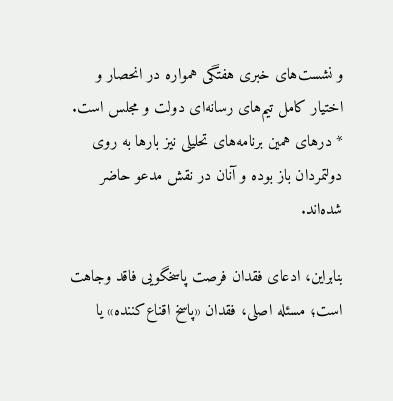و نشست‌های خبری هفتگی همواره در انحصار و اختیار کامل تیم‌های رسانه‌ای دولت و مجلس است.
* درهای همین برنامه‌های تحلیلی نیز بارها به روی دولتمردان باز بوده و آنان در نقش مدعو حاضر شده‌اند.

بنابراین، ادعای فقدان فرصت پاسخگویی فاقد وجاهت است؛ مسئله اصلی، فقدان «پاسخ اقناع‌کننده» یا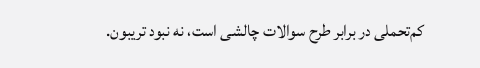کم‌تحملی در برابر طرح سوالات چالشی است، نه نبود تریبون.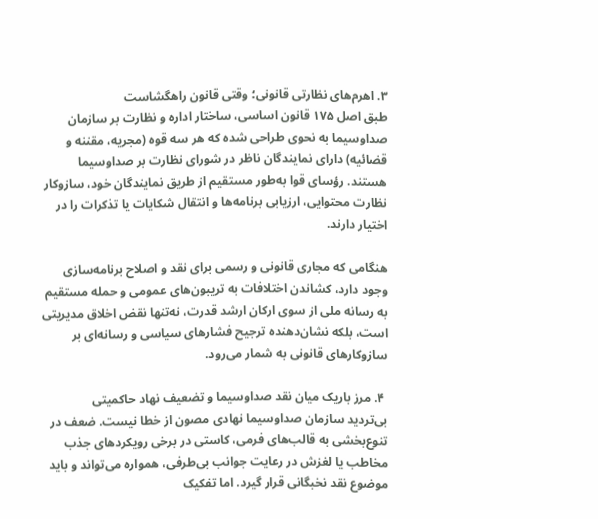۳. اهرم‌های نظارتی قانونی؛ وقتی قانون راهگشاست
طبق اصل ۱۷۵ قانون اساسی، ساختار اداره و نظارت بر سازمان صداوسیما به نحوی طراحی شده که هر سه قوه (مجریه، مقننه و قضائیه) دارای نمایندگان ناظر در شورای نظارت بر صداوسیما هستند. رؤسای قوا به‌طور مستقیم از طریق نمایندگان خود، سازوکار نظارت محتوایی، ارزیابی برنامه‌ها و انتقال شکایات یا تذکرات را در اختیار دارند.

هنگامی که مجاری قانونی و رسمی برای نقد و اصلاح برنامه‌سازی وجود دارد، کشاندن اختلافات به تریبون‌های عمومی و حمله مستقیم به رسانه ملی از سوی ارکان ارشد قدرت، نه‌تنها نقض اخلاق مدیریتی است، بلکه نشان‌دهنده ترجیح فشارهای سیاسی و رسانه‌ای بر سازوکارهای قانونی به شمار می‌رود.

 ۴. مرز باریک میان نقد صداوسیما و تضعیف نهاد حاکمیتی
بی‌تردید سازمان صداوسیما نهادی مصون از خطا نیست. ضعف در تنوع‌بخشی به قالب‌های فرمی، کاستی در برخی رویکردهای جذب مخاطب یا لغزش در رعایت جوانب بی‌طرفی، همواره می‌تواند و باید موضوع نقد نخبگانی قرار گیرد. اما تفکیک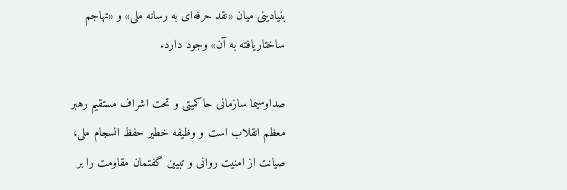بنیادینی میان «نقد حرفه‌ای به رسانه ملی» و «تهاجم ساختاریافته به آن» وجود دارد.

صداوسیما سازمانی حاکمیتی و تحت اشراف مستقیم رهبر معظم انقلاب است و وظیفه خطیر حفظ انسجام ملی، صیانت از امنیت روانی و تبیین گفتمان مقاومت را بر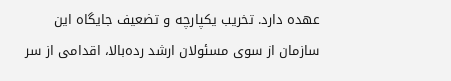عهده دارد. تخریب یکپارچه و تضعیف جایگاه این سازمان از سوی مسئولان ارشد رده‌بالا، اقدامی از سر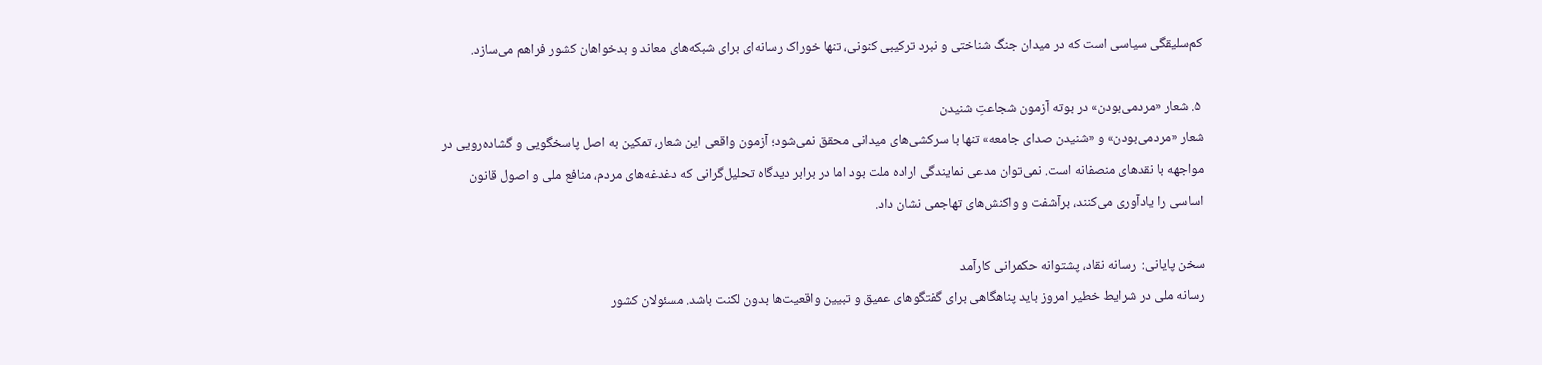کم‌سلیقگی سیاسی است که در میدان جنگ شناختی و نبرد ترکیبی کنونی، تنها خوراک رسانه‌ای برای شبکه‌های معاند و بدخواهان کشور فراهم می‌سازد.

 ۵. شعار «مردمی‌بودن» در بوته آزمون شجاعتِ شنیدن
شعار «مردمی‌بودن» و «شنیدن صدای جامعه» تنها با سرکشی‌های میدانی محقق نمی‌شود؛ آزمون واقعی این شعار، تمکین به اصل پاسخگویی و گشاده‌رویی در مواجهه با نقدهای منصفانه است. نمی‌توان مدعی نمایندگی اراده ملت بود اما در برابر دیدگاه تحلیل‌گرانی که دغدغه‌های مردم، منافع ملی و اصول قانون اساسی را یادآوری می‌کنند، برآشفت و واکنش‌های تهاجمی نشان داد.

سخن پایانی:  رسانه نقاد، پشتوانه حکمرانی کارآمد
رسانه ملی در شرایط خطیر امروز باید پناهگاهی برای گفتگوهای عمیق و تبیین واقعیت‌ها بدون لکنت باشد. مسئولان کشور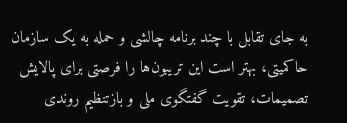به جای تقابل با چند برنامه چالشی و حمله به یک سازمان حاکمیتی، بهتر است این تریبون‌ها را فرصتی برای پالایش تصمیمات، تقویت گفتگوی ملی و بازتنظیم روندی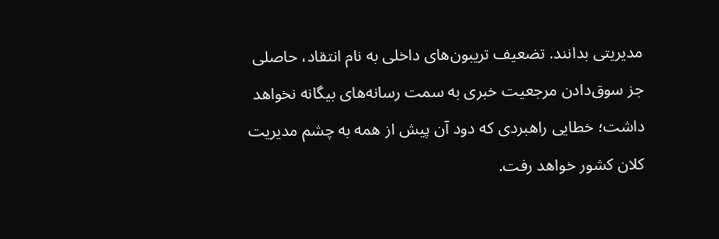مدیریتی بدانند. تضعیف تریبون‌های داخلی به نام انتقاد، حاصلی جز سوق‌دادن مرجعیت خبری به سمت رسانه‌های بیگانه نخواهد داشت؛ خطایی راهبردی که دود آن پیش از همه به چشم مدیریت کلان کشور خواهد رفت.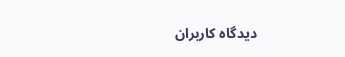دیدگاه کاربران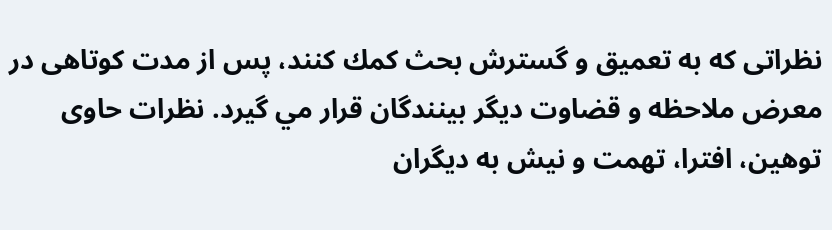نظراتی كه به تعميق و گسترش بحث كمك كنند، پس از مدت كوتاهی در معرض ملاحظه و قضاوت ديگر بينندگان قرار مي گيرد. نظرات حاوی توهين، افترا، تهمت و نيش به ديگران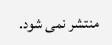منتشر نمی شود.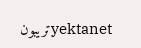yektanetتریبون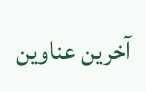آخرین عناوین